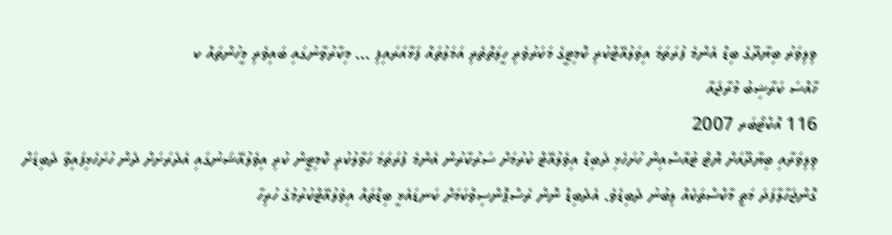ވިލިވަރު ބިޔާދޫގެ ބިޑް އެންމެ ފުރަތަމަ އިވަލުއޭޓްކުރި ކޮމިޓީގެ މަކަރުވެރި ހީލަތްތެރި އަމަލުތައް ފަޅާއަރައިފި ... މިކާރުވާނުގައި ބައިވެރި މީހުންތައް ކ
ޚާއްސަ ކަރާޝިބު މުރާޖައާ
116 އޮކްޓޯބަރ 2007
ވިލިވަރާއި ބިޔާދޫއަށް ޔޮޓް ޓުއާސްއިން ހުށަހެޅި ދެބިޑް އިވެލުއޭޓް ކުރުމަށް ސަރުކާރުން އެންމެ ފުރަތަމަ ހަވާލުކުރި ކޮމިޓީން ކުރި އިވެލުއޭޝަނުގައި އެދެރަށަށް ދެން ހުށަހެޅިފައިވާ ދެބިޑަށް ގޮންޖަހާލާފަދަ މަތީ މާކްސްތަކެއް ލިބުނު ދެބިޑެވެ. އެދެބިޑް ނޮން ރެސްޕޮންސިވްކަމަށް ކަނޑައެޅީ ބިޑްތައް އިވެލުއޭޓްކުރުމުގެ ހުރިހާ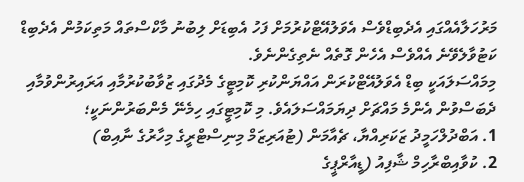މަރުހަލާއެއްގައި އެދެބިޑްވެސް އެވަލުއޭޓްކުރުމަށް ފަހު އެބިޑަށް ލިބުނު މާކްސްތައް މަތިކަމުން އެދެބިޑް ކަޓުވާލެވޭނެ އެއްވެސް އެހެން ގޮތެއް ނެތިގެންނެވެ.
މިމައްސަލައަކީ ބިޑް އެވަލުއޭޓްކުރަން އައްޔަންކުރި ކޮމިޓީގެ މެދުގައި ޒުވާބުކުރުމާއި އަރައިރުންވުމާއި ދެބަސްވުން އެންމެ މައްޗަށް ދިޔަމައްސަލައެވެ. މި ކޮމިޓީގައި ހިމެނޭ މެންބަރުންނަކީ؛
1. އަބްދުލްހަމީދު ޒަކަރިއްޔާ، ޗެއާމަން (ޓުއަރިޒަމް މިނިސްޓްރީގެ މިހާރުގެ ނާއިބް)
2. ކުވާއިބްރާހިމް ޝާފިއު (ޑީއާރްޕީގެ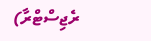ރެޖިސްޓްރާ)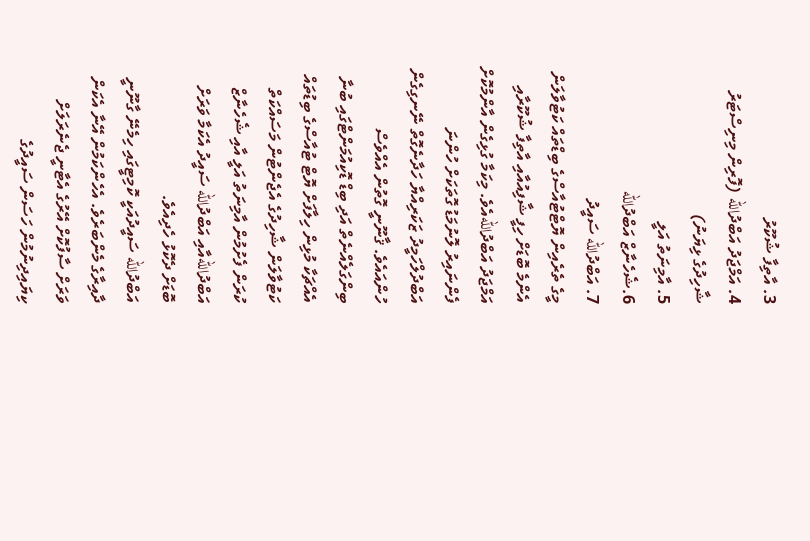3. އާތިފާ ޝުކޫރު
4. އަމްޖަދު އަބްދުالله (ފޮރިން މިނިސްޓަރު ޝާހިދުގެ ޅިޔަނު)
5. އާމިނަތު އަލީ
6.ޝެހެނާޒް އަބްދުالله
7. އަބްދުالله ސައީދު
މީގެ ތެރެއިން ޔޮޓްޓުއާސްގެ ބިޑްތައް ކަޓުވާލަން އެންމެ ބޮޑަށް ހިފީ ޝާފިއުއާއި އާތިފާ ޝުކޫރާއި އަމްޖަދު އަބްދުاللهއެވެ. މިކަމާ ގުޅިގެން އާންމުކޮށް ފެންނައިރު ލޮނުމަޑު ގޮތަކަށް ހުންނަ އަބްދުލްހަމީދު ޒަކަރިއްޔާ ހަދާނެގޮތް ނޭނގިގެން ހުންއައެވެ. ޤާނޫނީ ގޮތުން އެއްވެސް ބިންގަލެއްނެތް އަދި ބިޑް ޑޮކިއުމަންޓްގައި ބުނާ އެއްޗަކާ މުޅިން ހިލާފަށް ޔޮޓް ޓުއާސްގެ ބިޑުތައް ކަޓުވާލަން ޝާހިދުގެ އެޖެންޓުން މަސައްކަތް ކުރަން ފެށުމުން އާމިނަތު އަލީ އާއި ޝެހެނާޒް އަބްދުاللهއާއި އަބްދުالله ސައީދު އެކަމާ ވަރަށް ބޮޑަށް ދެކޮޅު ހެދިއެވެ.
އަބްދުالله ސައީދުއަކީ ކޮމިޓީގައި ހިމެނޭ ގާނޫނީ ދާއިރާގެ މެންބަރެވެ. އެހެންކަމުން އޭނާ އެކަން ވަރަށް ސާފުކޮށް އޭރުގެ އެޓާނީ ޖެނެރަލަށް ކިޔައިދިނުމުން ހަސަން ސައީދުގެ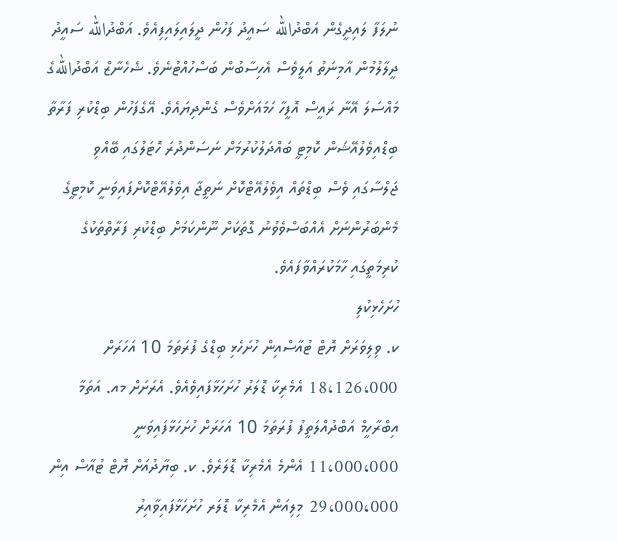ނުލަފާ ލައިދީގެން އަބްދުالله ސައީދު ފަހުން ދީލައިލައިފިއެވެ. އަބްދުالله ސައީދު ދީލާލުމުން އާމިނަތު އަލީވެސް އެހިސާބުން ބަސްހުއްޓުނެވެ. ޝެހެނާޒް އަބްދުاللهގެ މައްސަލަ އޭނާ ރައީސް އޮފީހާ ހަމައަށްވެސް ގެންދިޔައެވެ. އޭގެފަހުން ބިޑްކުރި ފަރާތާ ބިޑްއިވެލުއޭޝަން ކޮމިޓީ ބައްދަލުކުރުމަށް ނަސަންދުރަ ހޮޓަލުގައި ބޭއްވި ޖަލްސާގައި ވެސް ބިޑްތައް އިވެލުއޭޓްކޮށް ނަތީޖާ އިވެލުއޭޓްކޮށްފައިވަނީ ކޮމިޓީގެ މެންބަރުންނަށް އެއްބަސްވެވުނު ގޮތަކަށް ނޫންކަމަށް ބިޑްކުރި ފަރާތްތަކުގެ ކުރިމަތީގައި ހާމަކުރައްވާފައެވެ.
ހުށަހެޅިކުލި
ކ. ވިލިވަރަށް ޔޮޓް ޓުއާސްއިން ހުށަހެޅި ބިޑްގެ ފުރަތަމަ 10 އަހަރަށް 18،126،000 އެމެރިކާ ޑޮލަރު ހުށަހަޅާފައިވެއެވެ. އެރަށަށް މއ. އަތަމާ އިބްރާހީމް އަބްދުއްލަތީފު ފުރަތަމަ 10 އަހަރަށް ހުށަހަޅާފައިވަނީ 11،000،000 އެންމެ އެމެރިކާ ޑޮލަރެވެ. ކ. ބިޔާދުއަށް ޔޮޓް ޓުއާސް އިން 29،000،000 މިލިއަން އެމެރިކާ ޑޮލަރ ހުށަހަޅާފައިވާއިރު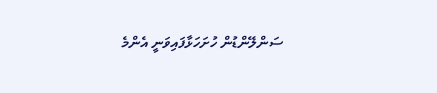ސަންލޭންޑުން ހުށަހަޅާފައިވަނީ އެންމެ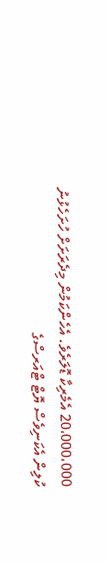20،000،000 އެމެރިކާ ޑޮލަރެވެ. އެހެންކަމުން މިދެރަށަށް ހުށަހެޅުނު ކުލިން އެކަނިވެސް ޔޮޓް ޓްއަރސްގެ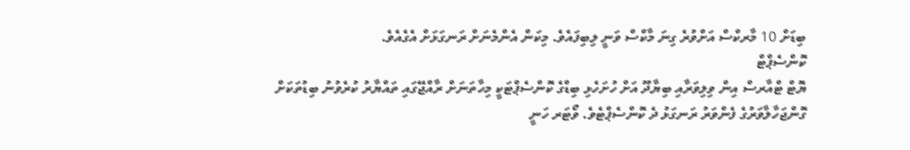ބިޑަށް 10 މާރކްސް އަށްވުރެ ގިނަ މާކްސް ވަނީ ލިބިފައެވެ. މިކަން އެންމެނަށް ރަނގަޅަށް އެގެއެވެ.
ކޮންސެޕްޓް
ޔޮޓް ޓްއާރސް އިން ވިލިވަރާއި ބިޔާދޫ އަށް ހުށަހެޅި ބިޑްގެ ކޮންސެޕްޓަކީ މިހާތަނަށް ރާއްޖޭގައި ތައްޔާރު ކުރެވުނު ބިޑުތަކަށް ގޮންޖަހާލާވަރުގެ ފެންވަރު ރަނގަޅު ދެ ކޮންސެޕްޓެވެ. ވޯޓަރ ހަނީ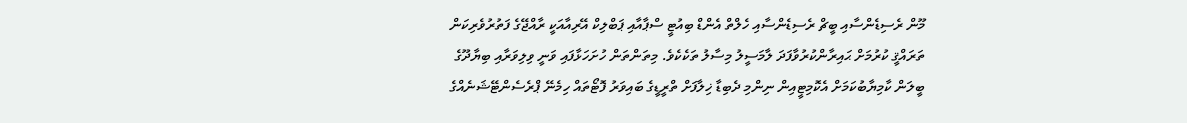މޫން ރެސިޑެންސާއި ބީޗް ރެސިޑެންސާއި ހެލްތް އެންޑް ބިއުޓީ ސްޕާއާއި ޕަބްލިކް އޭރިއާއަކީ ރާއްޖޭގެ ފަތުރުވެރިކަން ތަރައްޤީ ކުރުމަށް ޙައިރާންކުރުވާފަދަ ލާމަސީލު މިސާލު ތަކެކެވެ. މިތަންތަން ހުށަހަޅާފައި ވަނީ ވިލިވަރާއި ބިޔާދޫގެ ބީލަން ކާމިޔާބުކަމަށް އެކޮމިޓީއިން ނިންމި ދެބިޑާ ޚިލާފަށް ތްރީޑީގެ ބައިވަރު ފޮޓޯތައް ހިމެނޭ ޕްރެސެންޓޭޝަނެއްގެ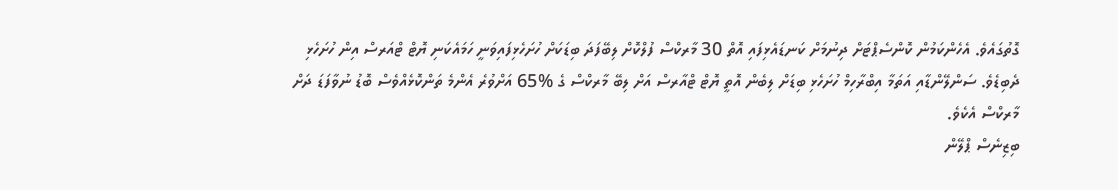ގޮތުގައެވެ. އެހެންކަމުން ކޮންސެޕްޓަށް ދިނުމަށް ކަނޑައެޅިފައި އޮތް 30 މާރކްސް ފުލްކޮށް ލިބޭފަދަ ބިޑަކަށް ހުށަހެޅިފައިވަނީ ހަމައެކަނި ޔޮޓް ޓްއަރސް އިން ހުށަހެޅި ދެބިޑެވެ. ސަންލޭންޑާއި އަތަމާ އިބްރާހިމް ހުށަހެޅި ބިޑަށް ލިބެން އޮތީ ޔޮޓް ޓްއާރސް އަށް ލިބޭ މާރކްސް ގެ %65 އަށްވުރެ އެންމެ ތަންކޮޅެއްވެސް ބޮޑު ނުވާފަޑަ ދަށް މާރކްސް އެކެވެ.
ބިޒިނެސް ޕްލޭން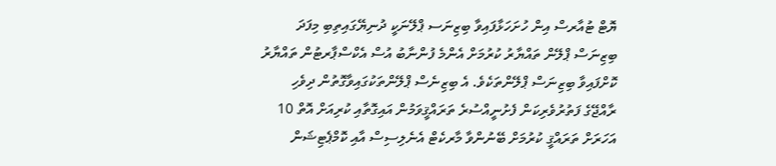ޔޮޓް ޓުއާރސް އިން ހުށަހަޅާފައިވާ ބިޒިނަސ ޕްލޭނަކީ ދުނިޔޭގައިތިބި މިފަދަ ބިޒިނަސް ޕްލޭން ތައްޔާރު ކުރުމަށް އެންމެ ފުންނާބު އުސް އެކްސްޕާރޓުން ތައްޔާރު ކޮށްފައިވާ ބިޒިނަސް ޕްލޭންތަކެވެ. އެ ބިޒިނެސް ޕްލޭންތަކުގައިވާގޮތުން ދިވެހި ރާއްޖޭގެ ފަތުރުވެރިކަން ފެށުނީއްސުރެ ތަރައްޤީވަމުން އައިގޮތާއި ކުރިއަށް އޮތް 10 އަހަރަށް ތަރައްޤީ ކުރުމަށް ބޭނުންވާ މާރކެޓް އެނެލިސިސް އާއި ކޮމްޕެޓިޝަން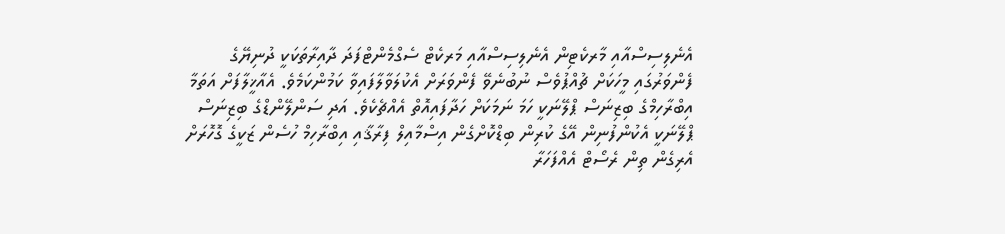އެނެލިސިސްއާއި މާރކެޓިން އެނެލިސިސްއާއި މަރކެޓް ސެގްމެންޓްފަދަ ދާއިރާތަކަކީ ދުނިޔޭގެ ފެންވަރުގައި މީހަކަށް ޗުއްޕުވެސް ނުބުނެވޭ ފެންވަރަށް އެކުލަވާލާފައިވާ ކަމުންކަމެވެ. އެއާޚީލާފަށް އަތަމާ އިބްރާހިމްގެ ބިޒިނަސް ޕްލޭނަކީ ހަމަ ނަމަކަށް ހަދާފައިއޮތް އެއްޗެކެވެ. އަދި ސަންލޭންޑްގެ ބިޒިނަސް ޕްލޭނަކީ އެކުންފުނިން އޭގެ ކުރިން ބިޑްކޮށްގެން އިސްމާއިލް ފިރާޤާއި އިބްރާހިމް ހުސެން ޒަކީގެ ގޮހޮރަށް އެރިގެން ތިން ރެސޯޓް އެއްފަހަރާ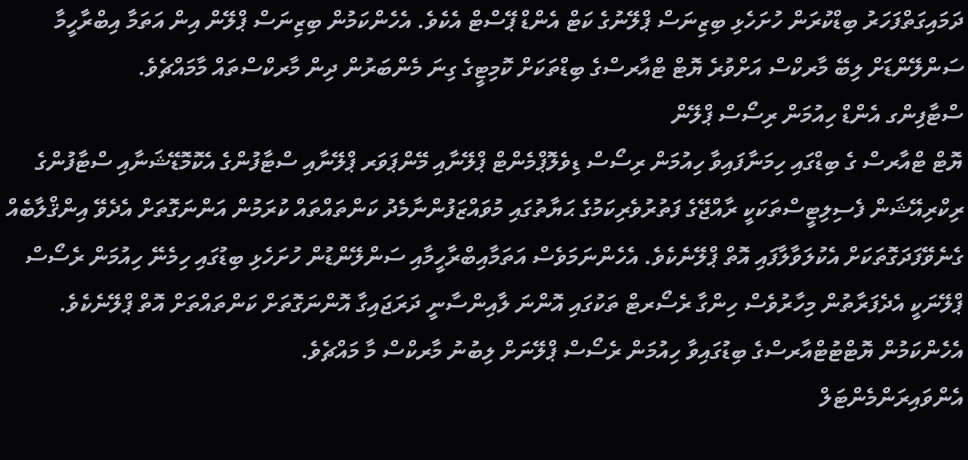ދަމައިގަތްފަހަރު ބިޑްކުރަން ހުށަހެޅި ބިޒިނަސް ޕްލޭނުގެ ކަޓް އެންޑް ޕޭސްޓް އެކެވެ. އެހެންކަމުން ބިޒިނަސް ޕްލޭން އިން އަތަމާ އިބްރާހީމާ ސަންލޭންޑަށް ލިބޭ މާރކްސް އަށްވުރެ ޔޮޓް ޓްއާރސްގެ ބިޑްތަކަށް ކޮމިޓީގެ ގިނަ މެންބަރުން ދިން މާރކްސްތައް މާމައްޗެވެ.
ސްޓާފިންގ އެންޑް ހިއުމަން ރިސޯސް ޕްލޭން
ޔޮޓް ޓްއާރސް ގެ ބިޑްގައި ހިމަނާފައިވާ ހިއުމަން ރިސޯސް ޑިވެލޮޕްމެންޓް ޕްލޭނާއި މޭންޕަވަރ ޕްލޭނާއި ސްޓާފުންގެ އެކޮމޮޑޭޝަނާއި ސްޓާފުންގެ ރިކްރިއޭޝަން ފެސިލިޓީސްތަކަކީ ރާއްޖޭގެ ފަތުރުވެރިކަމުގެ ޙަޔާތުގައި މުވައްޒަފުންނާމެދު ކަންތައްތައް ކުރަމުން އަންނަގޮތަށް އެދެވޭ އިންޤްލާބެއް ގެނެވޭފަދަގޮތަކަށް އެކުލަވާލާފައި އޮތް ޕްލޭނެކެވެ. އެހެންނަމަވެސް އަތަމާއިބްރާހީމާއި ސަންލޭންޑުން ހުށަހެޅި ބިޑުގައި ހިމެނޭ ހިއުމަން ރެސޯސް ޕްލޭނަކީ އެދެފަރާތުން މިހާރުވެސް ހިންގާ ރެސޯރޓް ތަކުގައި އޮންނަ ލާއިންސާނީ ދަރަޖައިގާ އޮންނަގޮތަށް ކަންތައްތަށް އޮތް ޕްލޭނެކެވެ. އެހެންކަމުން ޔޮޓްޓުޓްއާރސްގެ ބިޑުގައިވާ ހިއުމަން ރެސޯސް ޕްލޭނަށް ލިބުނު މާރކްސް މާ މައްޗެވެ.
އެންވައިރަންމެންޓަލް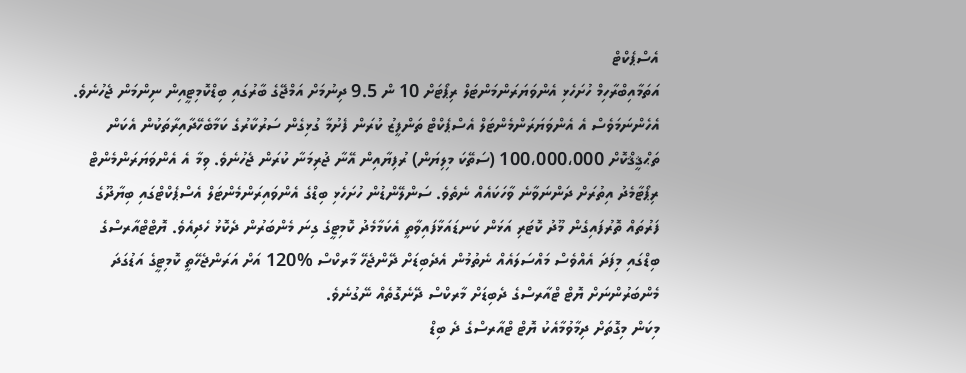އެސްޕެކްޓް
އަތަމާއިބްރާހިމް ހުށަހެޅި އެންވަޔަރަންމަންޓަލް ރިޕޯޓަށް 10 ން 9.5 ދިނުމަށް އަމްޖޭގެ ބާރުގައި ބިޑްކޮމިޓީއިން ނިންމަން ޖެހުނެވެ. އެހެންނަމަވެސް އެ އެންވަޔަރަންމެންޓަލް އެސްޕެކްޓް ތަންފީޒު ކުރަން ފެށުމާ ގުޅިގެން ސަރުކާރުގެ ކަމާބެހޭދާއިރާތަކުން އެކަން ތަޙްޤީޤްކޮށް 100،000،000 (ސަތޭކަ މިލިޔަން) ރުފިޔާއިން އޭނާ ޖުރިމަނާ ކުރަން ޖެހުނެވެ. ވިމާ އެ އެންވަޔަރަންމެންޓް ރިޕޯޓާމެދު އިތުރަށް ދަންނަވާނެ ވާހަކައެއް ނެތެވެ. ސަންލޭންޑުން ހުށަހެޅި ބިޑްގެ އެންވައިރަންމެންޓަލް އެސްޕެކްޓްގައި ބިޔާދޫގެ ފަރުތައް ތޮރުފައިގެން މޫދު ކޮޓަރި އަޅަން ކަނޑައަޅާފައިވާތީ އެކަމާމެދު ކޮމިޓީގެ ގިނަ މެންބަރުން ދެކޮޅު ހެދިއެވެ. ޔޮޓްޓްއާރސްގެ ބިޑްގައި މިފަދަ އެއްވެސް މައްސަލައެއް ނެތުމުން އެދެބިޑަށް ދޭންޖެހޭ މާރކްސް %120 އަށް އަރަންޖެހޭތީ ކޮމިޓީގެ އަޑުގަދަ މެންބަރުންނަށް ޔޮޓް ޓްއާރސްގެ ދެބިޑަށް މާރކްސް ދޭނެގޮތެއް ނޭގުނެވެ.
މިކަން މިގޮތަށް ދިމާވުމާއެކު ޔޮޓް ޓްއާރސްގެ ދެ ބިޑް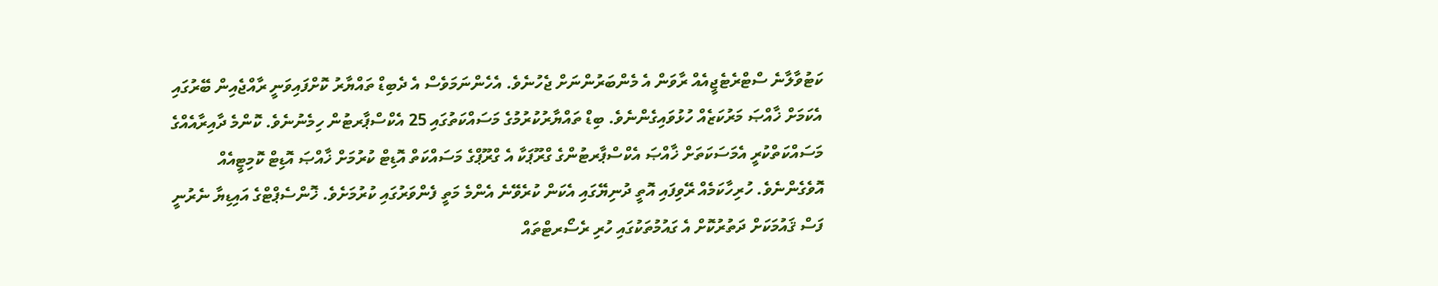ކަޓުވާލާނެ ސްޓްރެޓެޖީއެއް ރާވަން އެ މެންބަރުންނަށް ޖެހުނެވެ. އެހެންނަމަވެސް އެ ދެބިޑް ތައްޔާރު ކޮށްފައިވަނީ ރާއްޖެއިން ބޭރުގައި އެކަމަށް ޚާއްޞަ މަރުކަޒެއް ހުޅުވައިގެންނެވެ. ބިޑް ތައްޔާރުކުރުމުގެ މަސައްކަތުގައި 25 އެކްސްޕާރޓުން ހިމެނުނެވެ. ކޮންމެ ދާއިރާއެއްގެ މަސައްކަތްކުރީ އެމަސަކަތަށް ޚާއްޞަ އެކްސްޕާރޓުންގެ ގްރޫޕަކާ އެ ގްރޫޕްގެ މަސައްކަތް އޮޑިޓް ކުރުމަށް ޚާއްޞަ އޮޑިޓް ކޮމިޓީއެއް އޮވެގެންނެވެ. ހުރިހާކަމެއް ރޭވިފައި އޮތީ ދުނިޔޭގައި އެކަން ކުރެވޭނެ އެންމެ މަތީ ފެންވަރުގައި ކުރުމަށެވެ. ޚޮންސެޕްޓްގެ އައިޑިޔާ ނެރުނީ ފަސް ޤައުމަކަށް ދަތުރުކޮށް އެ ގައުމުތަކުގައި ހުރި ރެސޯރޓްތައް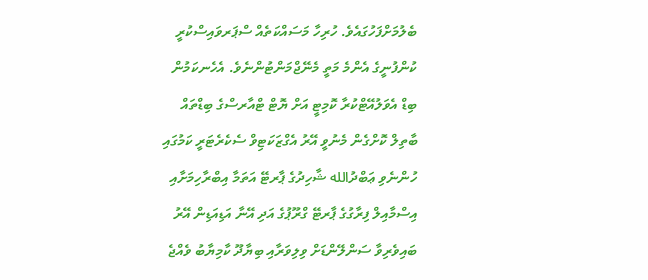ބެލުމަށްފަހުގައެވެ. ހުރިހާ މަސައްކަތެއް ސްޕަރވައިސްކުރީ ކުންފުނީގެ އެންމެ މަތީ މެނޭޖްމަންޓުންނެވެ. އެހެނކަމުން ބިޑް އެވަލުއޭޓްކުރާ ކޮމިޓީ އަށް ޔޮޓް ޓްއާރސްގެ ބިޑްތައް ބާތިލް ކޮށްގެން މެނުވީ އޭރު އެގްޒަކަޓިވް ސެކެރެޓަރީ ކަމުގައި ހުންނެވި ޢަބްދުالله ޝާހިދުގެ ޕާރޓޭ އަތަމާ އިބްރާހިމަށާއި އިސްމާއިލް ފިރާގުގެ ޕާރޓޭ ގްރޫޕުގެ އަދި އޭނާ އަޑިއަޑިން އޭރު ބައިވެރިވާ ސަންލޭންޑަށް ވިލިވަރާއި ބިޔާދޫ ކާމިޔާބު ވެއްޖެ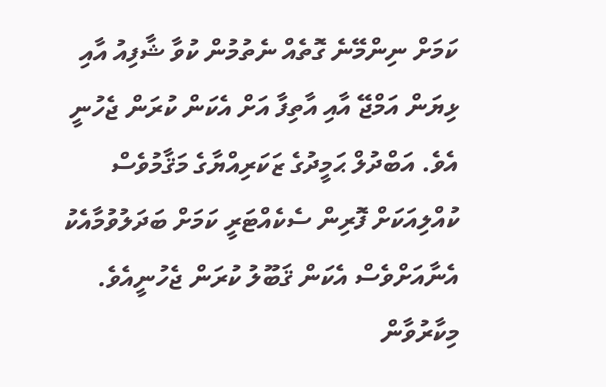ކަމަށް ނިންމޭނެ ގޮތެއް ނެތުމުން ކުވާ ޝާފިއު އާއި ޅިޔަން އަމްޖޭ އާއި އާތިފާ އަށް އެކަން ކުރަން ޖެހުނީ އެވެ. އަބްދުލް ޙަމީދުގެ ޒަކަރިއްޔާގެ މަޤާމުވެސް ކުއްލިއަކަށް ފޮރިން ސެކެއްޓަރީ ކަމަށް ބަދަލުވުމާއެކު އެނާއަށްވެސް އެކަން ޤަބޫލު ކުރަން ޖެހުނީއެވެ.
މިކާރުވާން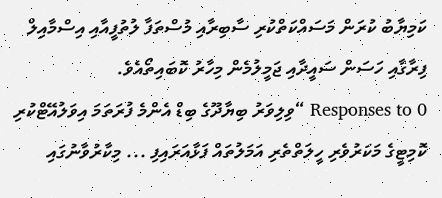ކަމިޔާބު ކުރަން މަސައްކަތްކުރި ސާބިރާއި މުސްތަފާ ލުތުފީއާއި އިސްމާއިލް ފިރާގާއި ހަސަން ސައީދާއި ޖަމީލުމެން މިހާރު ކޮބައިތޯއެވެ.
0 Responses to “ވިލިވަރު ބިޔާދޫގެ ބިޑް އެންމެ ފުރަތަމަ އިވަލުއޭޓްކުރި ކޮމިޓީގެ މަކަރުވެރި ހީލަތްތެރި އަމަލުތައް ފަޅާއަރައިފި ... މިކާރުވާނުގައި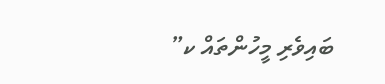ބައިވެރި މީހުންތައް ކ”